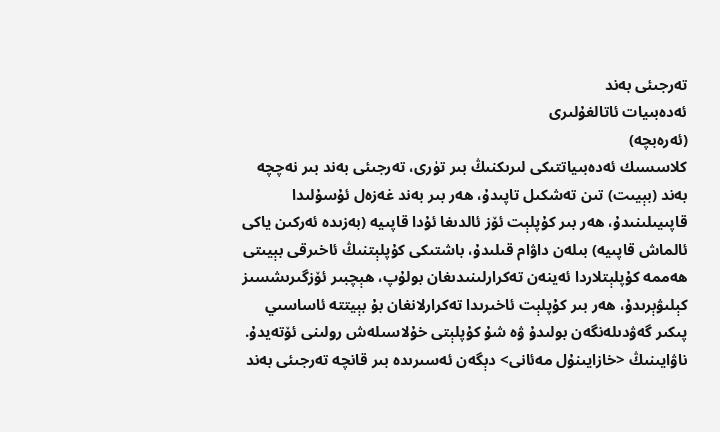تەرجىئى بەند
ئەدەبىيات ئاتالغۇلىرى
(ئەرەبچە)
كلاسسىك ئەدەبىياتتىكى لىرىكنىڭ بىر تۈرى، تەرجىئى بەند بىر نەچچە بەند (بېيىت) تىن تەشكىل تاپىدۇ، ھەر بىر بەند غەزەل ئۇسۇلىدا قاپىيىلىنىدۇ، ھەر بىر كۇپلېت ئۆز ئالدىغا ئۇدا قاپىيە (بەزىدە ئەركىن ياكى ئالماش قاپىيە) بىلەن داۋام قىلىدۇ، باشتىكى كۇپلېتنىڭ ئاخىرقى بېيىتى ھەممە كۇپلېتلاردا ئەينەن تەكرارلىنىدىغان بولۇپ، ھېچبىر ئۆزگىرىشسىز كېلىۋېرىدۇ، ھەر بىر كۇپلېت ئاخىرىدا تەكرارلانغان بۇ بېيتتە ئاساسىي پىكىر گەۋدىلەنگەن بولىدۇ ۋە شۇ كۇپلېتى خۇلاسىلەش رولىنى ئۆتەيدۇ.
ناۋايىنىڭ <خازايىنۇل مەئانى> دېگەن ئەسىرىدە بىر قانچە تەرجىئى بەند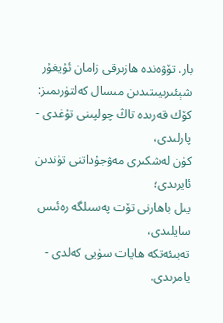بار. تۆۋەندە ھازىرقى زامان ئۇيغۇر شېئىرىيىتىدىن مىسال كەلتۈرىمىز:
كۆك قەرىدە تاڭ چولپىنى تۇغدى - پارلىدى،
كۈن لەشكىرى مەۋجۇداتنى تۈندىن ئايرىدى؛
يىل باھارنى تۆت پەسىلگە رەئىس سايلىدى،
تەبىئەتكە ھايات سۈيى كەلدى - يامرىدى.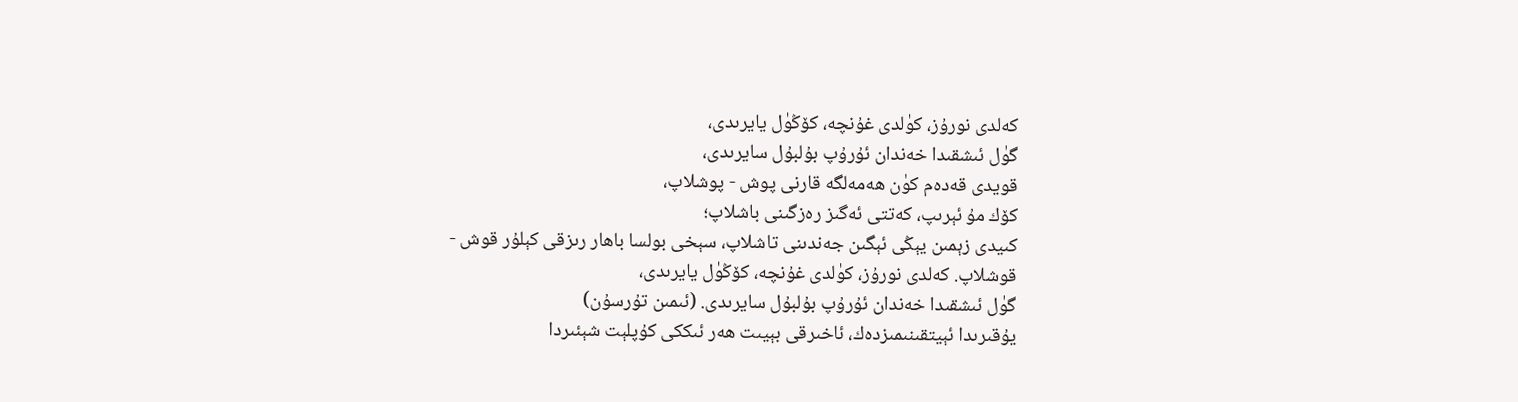كەلدى نورۇز، كۈلدى غۇنچە، كۆڭۈل يايرىدى،
گۈل ئىشقىدا خەندان ئۇرۇپ بۇلبۇل سايرىدى،
قويدى قەدەم كۈن ھەمەلگە قارنى پوش - پوشلاپ،
كۆك مۇ ئېرىپ، كەتتى ئەگىز رەزگىنى باشلاپ؛
كىيدى زېمىن يېڭى ئېگىن جەندىنى تاشلاپ، سېخى بولسا باھار رىزقى كېلۇر قوش - قوشلاپ. كەلدى نورۇز، كۈلدى غۇنچە، كۆڭۈل يايرىدى،
گۈل ئىشقىدا خەندان ئۇرۇپ بۇلبۇل سايرىدى. (ئىمىن تۇرسۇن)
يۇقىرىدا ئېيتقىنىمىزدەك، ئاخىرقى بېيىت ھەر ئىككى كۇپلېت شېئىردا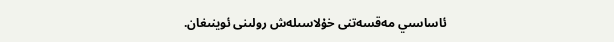ئاساسىي مەقسەتنى خۇلاسىلەش رولىنى ئوينىغان.